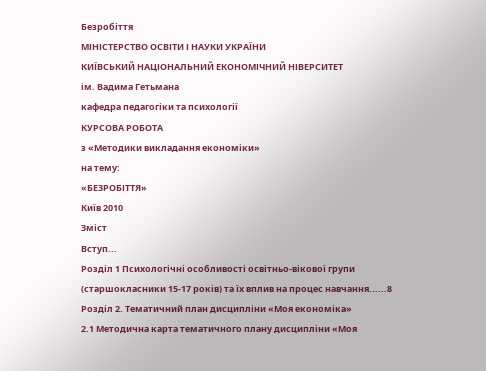Безробіття
МІНІСТЕРСТВО ОСВІТИ І НАУКИ УКРАЇНИ
КИЇВСЬКИЙ НАЦІОНАЛЬНИЙ ЕКОНОМІЧНИЙ НІВЕРСИТЕТ
ім. Вадима Гетьмана
кафедра педагогіки та психології
КУРСОВА РОБОТА
з «Методики викладання економіки»
на тему:
«БЕЗРОБІТТЯ»
Київ 2010
Зміст
Вступ...
Розділ 1 Психологічні особливості освітньо-вікової групи (старшокласники 15-17 років) та їх вплив на процес навчання......8
Розділ 2. Тематичний план дисципліни «Моя економіка»
2.1 Методична карта тематичного плану дисципліни «Моя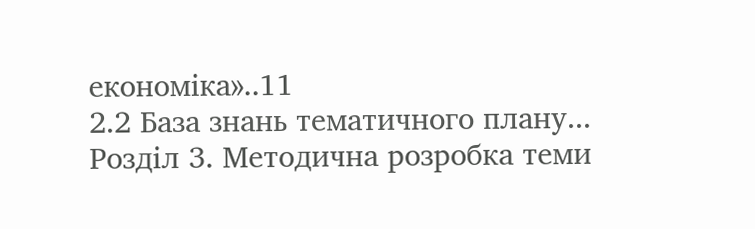економіка»..11
2.2 База знань тематичного плану...
Розділ 3. Методична розробка теми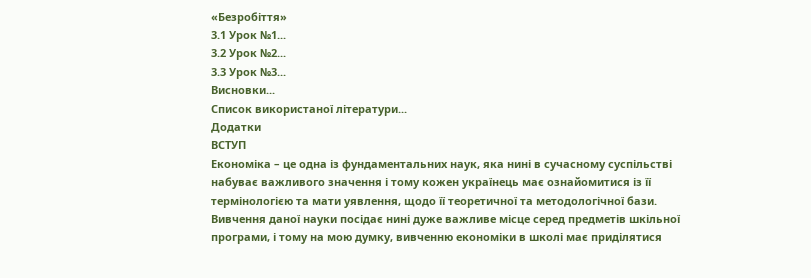«Безробіття»
3.1 Урок №1...
3.2 Урок №2...
3.3 Урок №3...
Висновки...
Список використаної літератури...
Додатки
ВСТУП
Економіка – це одна із фундаментальних наук, яка нині в сучасному суспільстві набуває важливого значення і тому кожен українець має ознайомитися із її термінологією та мати уявлення, щодо її теоретичної та методологічної бази. Вивчення даної науки посідає нині дуже важливе місце серед предметів шкільної програми, і тому на мою думку, вивченню економіки в школі має приділятися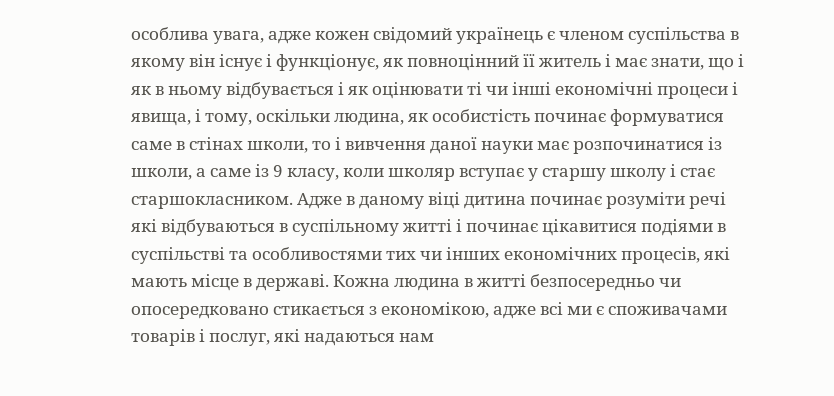особлива увага, адже кожен свідомий українець є членом суспільства в якому він існує і функціонує, як повноцінний її житель і має знати, що і як в ньому відбувається і як оцінювати ті чи інші економічні процеси і явища, і тому, оскільки людина, як особистість починає формуватися саме в стінах школи, то і вивчення даної науки має розпочинатися із школи, а саме із 9 класу, коли школяр вступає у старшу школу і стає старшокласником. Адже в даному віці дитина починає розуміти речі які відбуваються в суспільному житті і починає цікавитися подіями в суспільстві та особливостями тих чи інших економічних процесів, які мають місце в державі. Кожна людина в житті безпосередньо чи опосередковано стикається з економікою, адже всі ми є споживачами товарів і послуг, які надаються нам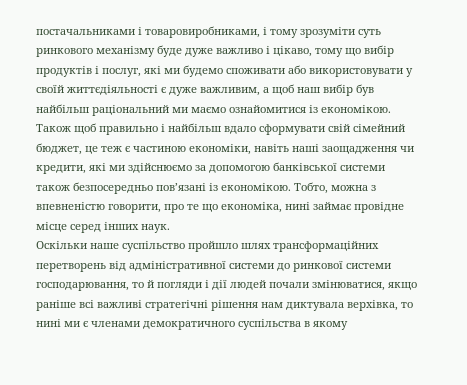постачальниками і товаровиробниками, і тому зрозуміти суть ринкового механізму буде дуже важливо і цікаво, тому що вибір продуктів і послуг, які ми будемо споживати або використовувати у своїй життєдіяльності є дуже важливим, а щоб наш вибір був найбільш раціональний ми маємо ознайомитися із економікою. Також щоб правильно і найбільш вдало сформувати свій сімейний бюджет, це теж є частиною економіки, навіть наші заощадження чи кредити, які ми здійснюємо за допомогою банківської системи також безпосередньо пов’язані із економікою. Тобто, можна з впевненістю говорити, про те що економіка, нині займає провідне місце серед інших наук.
Оскільки наше суспільство пройшло шлях трансформаційних перетворень від адміністративної системи до ринкової системи господарювання, то й погляди і дії людей почали змінюватися, якщо раніше всі важливі стратегічні рішення нам диктувала верхівка, то нині ми є членами демократичного суспільства в якому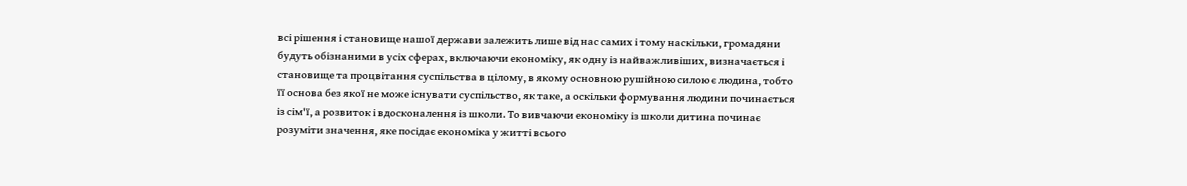всі рішення і становище нашої держави залежить лише від нас самих і тому наскільки, громадяни будуть обізнаними в усіх сферах, включаючи економіку, як одну із найважливіших, визначається і становище та процвітання суспільства в цілому, в якому основною рушійною силою є людина, тобто її основа без якої не може існувати суспільство, як таке, а оскільки формування людини починається із сім'ї, а розвиток і вдосконалення із школи. То вивчаючи економіку із школи дитина починає розуміти значення, яке посідає економіка у житті всього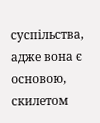суспільства, адже вона є основою, скилетом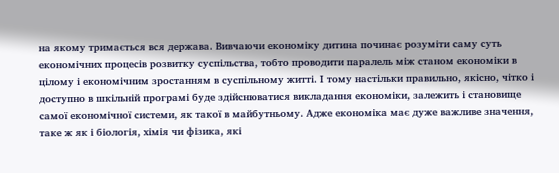на якому тримається вся держава. Вивчаючи економіку дитина починає розуміти саму суть економічних процесів розвитку суспільства, тобто проводити паралель між станом економіки в цілому і економічним зростанням в суспільному житті. І тому настільки правильно, якісно, чітко і доступно в шкільній програмі буде здійснюватися викладання економіки, залежить і становище самої економічної системи, як такої в майбутньому. Адже економіка має дуже важливе значення, таке ж як і біологія, хімія чи фізика, які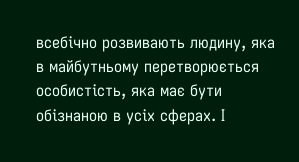всебічно розвивають людину, яка в майбутньому перетворюється особистість, яка має бути обізнаною в усіх сферах. І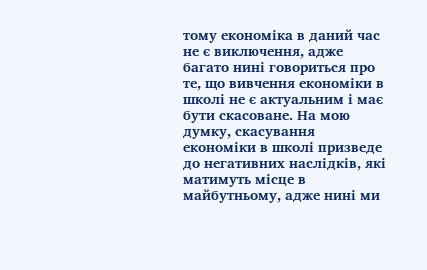тому економіка в даний час не є виключення, адже багато нині говориться про те, що вивчення економіки в школі не є актуальним і має бути скасоване. На мою думку, скасування економіки в школі призведе до негативних наслідків, які матимуть місце в майбутньому, адже нині ми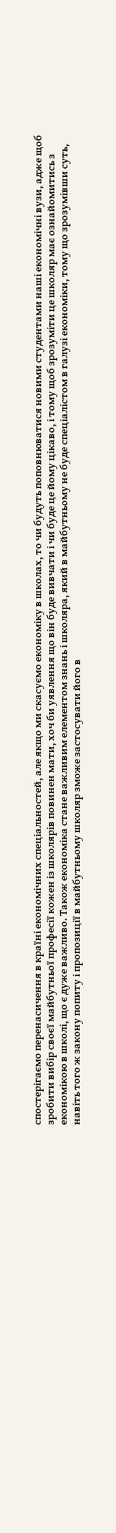спостерігаємо перенасичення в країні економічних спеціальностей, але якщо ми скасуємо економіку в школах, то чи будуть поповнюватися новими студентами наші економічні вузи, адже щоб зробити вибір своєї майбутньої професії кожен із школярів повинен мати, хоч би уявлення що він буде вивчати і чи буде це йому цікаво, і тому щоб зрозуміти це школяр має ознайомитись з економікою в школі, що є дуже важливо. Також економіка стане важливим елементом знань і школяра, який в майбутньому не буде спеціалістом в галузі економіки, тому що зрозумівши суть, навіть того ж закону попиту і пропозиції в майбутньому школяр зможе застосувати його в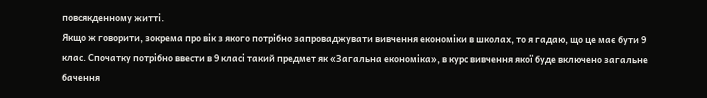повсякденному житті.
Якщо ж говорити, зокрема про вік з якого потрібно запроваджувати вивчення економіки в школах, то я гадаю, що це має бути 9 клас. Спочатку потрібно ввести в 9 класі такий предмет як «Загальна економіка», в курс вивчення якої буде включено загальне бачення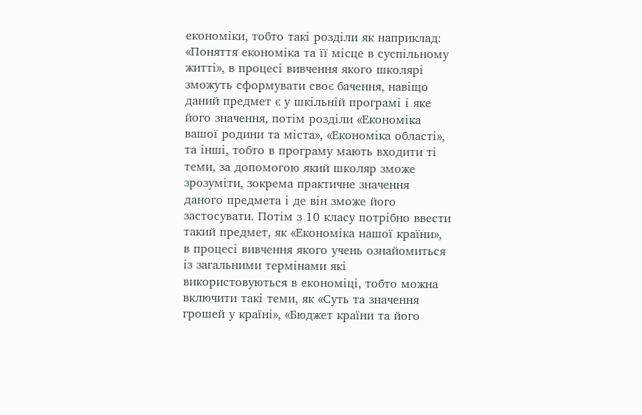економіки, тобто такі розділи як наприклад: «Поняття економіка та її місце в суспільному житті», в процесі вивчення якого школярі зможуть сформувати своє бачення, навіщо даний предмет є у шкільній програмі і яке його значення, потім розділи «Економіка вашої родини та міста», «Економіка області», та інші, тобто в програму мають входити ті теми, за допомогою який школяр зможе зрозуміти, зокрема практичне значення даного предмета і де він зможе його застосувати. Потім з 10 класу потрібно ввести такий предмет, як «Економіка нашої країни», в процесі вивчення якого учень ознайомиться із загальними термінами які використовуються в економіці, тобто можна включити такі теми, як «Суть та значення грошей у країні», «Бюджет країни та його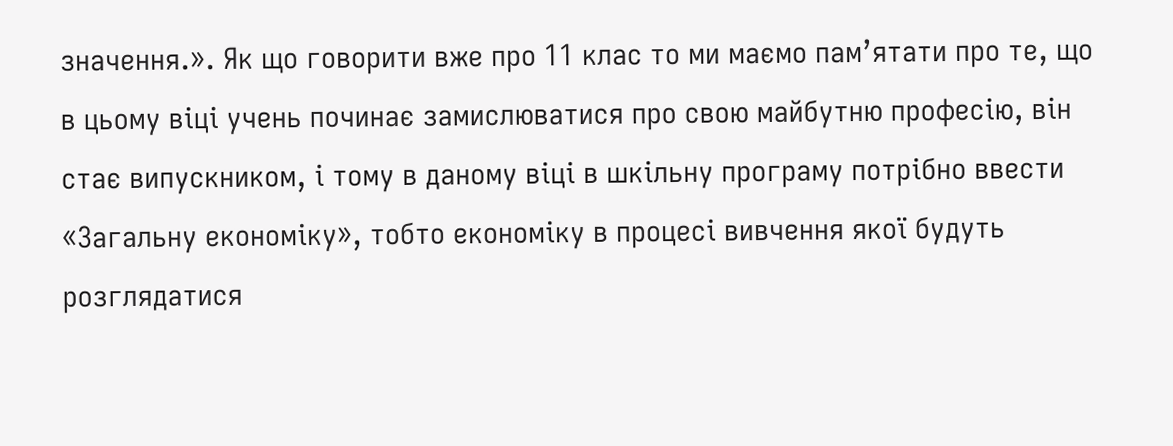значення.». Як що говорити вже про 11 клас то ми маємо пам’ятати про те, що в цьому віці учень починає замислюватися про свою майбутню професію, він стає випускником, і тому в даному віці в шкільну програму потрібно ввести «Загальну економіку», тобто економіку в процесі вивчення якої будуть розглядатися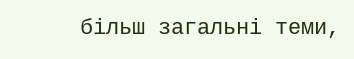більш загальні теми,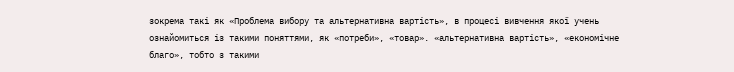зокрема такі як «Проблема вибору та альтернативна вартість», в процесі вивчення якої учень ознайомиться із такими поняттями, як «потреби», «товар». «альтернативна вартість», «економічне благо», тобто з такими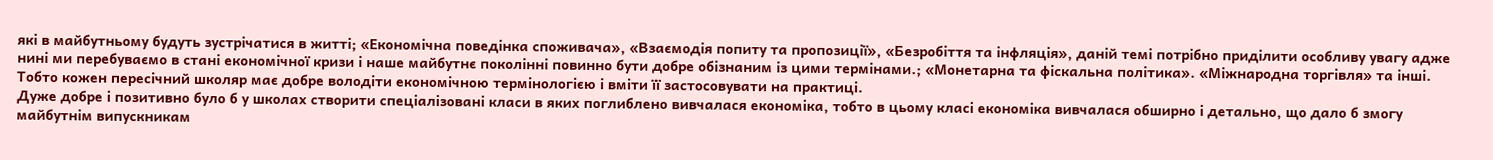які в майбутньому будуть зустрічатися в житті; «Економічна поведінка споживача», «Взаємодія попиту та пропозиції», «Безробіття та інфляція», даній темі потрібно приділити особливу увагу адже нині ми перебуваємо в стані економічної кризи і наше майбутнє поколінні повинно бути добре обізнаним із цими термінами.; «Монетарна та фіскальна політика». «Міжнародна торгівля» та інші. Тобто кожен пересічний школяр має добре володіти економічною термінологією і вміти її застосовувати на практиці.
Дуже добре і позитивно було б у школах створити спеціалізовані класи в яких поглиблено вивчалася економіка, тобто в цьому класі економіка вивчалася обширно і детально, що дало б змогу майбутнім випускникам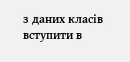з даних класів вступити в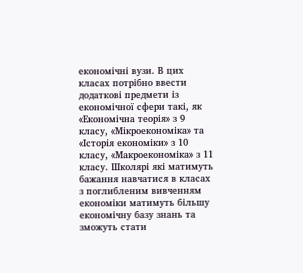економічні вузи. В цих класах потрібно ввести додаткові предмети із економічної сфери такі, як «Економічна теорія» з 9 класу, «Мікроекономіка» та «Історія економіки» з 10 класу, «Макроекономіка» з 11 класу. Школярі які матимуть бажання навчатися в класах з поглибленим вивченням економіки матимуть більшу економічну базу знань та зможуть стати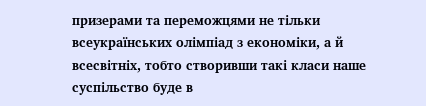призерами та переможцями не тільки всеукраїнських олімпіад з економіки, а й всесвітніх, тобто створивши такі класи наше суспільство буде в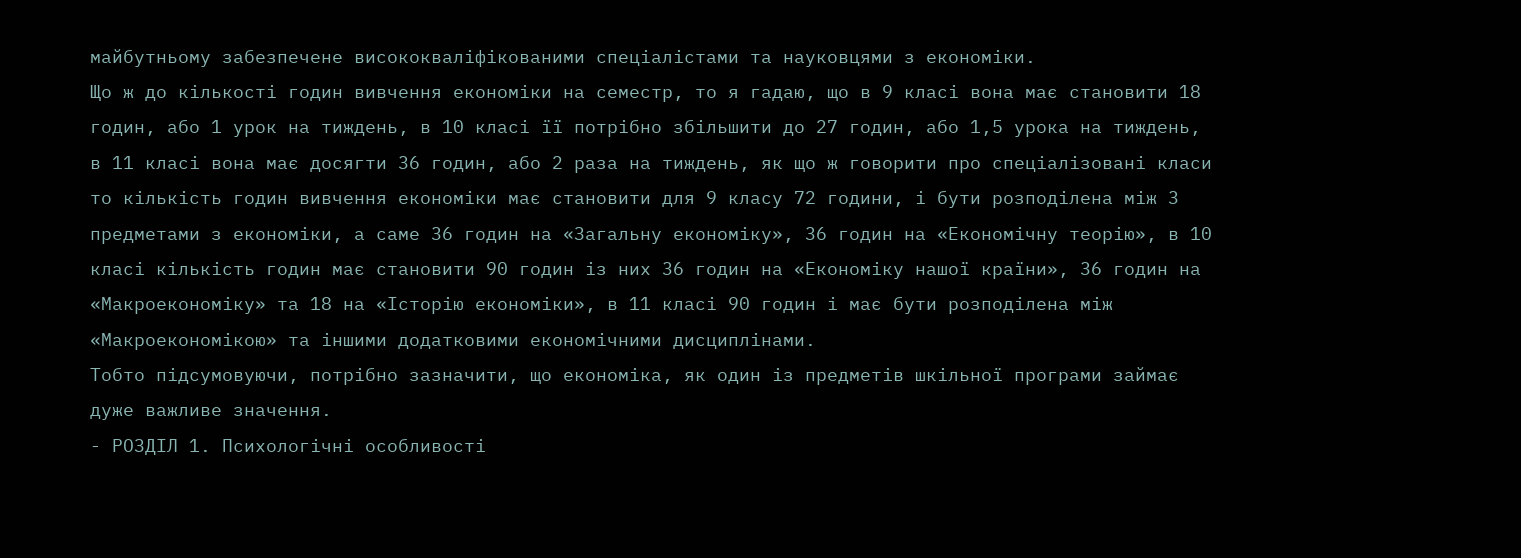майбутньому забезпечене висококваліфікованими спеціалістами та науковцями з економіки.
Що ж до кількості годин вивчення економіки на семестр, то я гадаю, що в 9 класі вона має становити 18 годин, або 1 урок на тиждень, в 10 класі її потрібно збільшити до 27 годин, або 1,5 урока на тиждень, в 11 класі вона має досягти 36 годин, або 2 раза на тиждень, як що ж говорити про спеціалізовані класи то кількість годин вивчення економіки має становити для 9 класу 72 години, і бути розподілена між 3 предметами з економіки, а саме 36 годин на «Загальну економіку», 36 годин на «Економічну теорію», в 10 класі кількість годин має становити 90 годин із них 36 годин на «Економіку нашої країни», 36 годин на «Макроекономіку» та 18 на «Історію економіки», в 11 класі 90 годин і має бути розподілена між «Макроекономікою» та іншими додатковими економічними дисциплінами.
Тобто підсумовуючи, потрібно зазначити, що економіка, як один із предметів шкільної програми займає дуже важливе значення.
- РОЗДІЛ 1. Психологічні особливості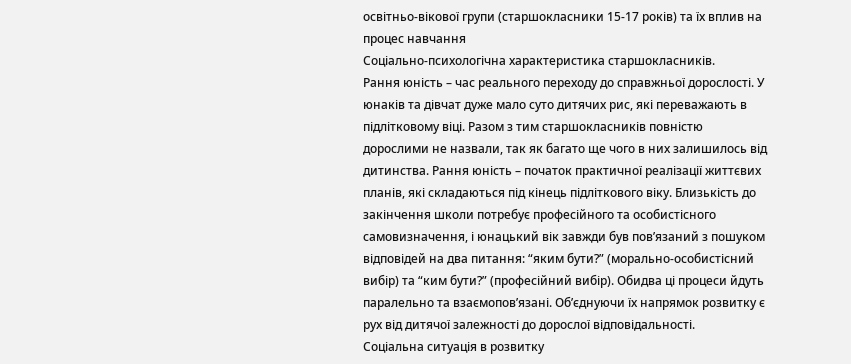освітньо-вікової групи (старшокласники 15-17 років) та їх вплив на процес навчання
Соціально-психологічна характеристика старшокласників.
Рання юність – час реального переходу до справжньої дорослості. У юнаків та дівчат дуже мало суто дитячих рис, які переважають в підлітковому віці. Разом з тим старшокласників повністю дорослими не назвали, так як багато ще чого в них залишилось від дитинства. Рання юність – початок практичної реалізації життєвих планів, які складаються під кінець підліткового віку. Близькість до закінчення школи потребує професійного та особистісного самовизначення, і юнацький вік завжди був пов’язаний з пошуком відповідей на два питання: “яким бути?” (морально-особистісний вибір) та “ким бути?” (професійний вибір). Обидва ці процеси йдуть паралельно та взаємопов’язані. Об’єднуючи їх напрямок розвитку є рух від дитячої залежності до дорослої відповідальності.
Соціальна ситуація в розвитку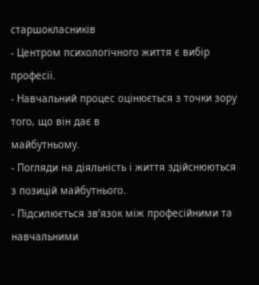старшокласників
- Центром психологічного життя є вибір професії.
- Навчальний процес оцінюється з точки зору того‚ що він дає в
майбутньому.
- Погляди на діяльність і життя здійснюються з позицій майбутнього.
- Підсилюється зв’язок між професійними та навчальними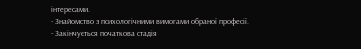інтересами.
- Знайомство з психологічними вимогами обраної професії.
- Закінчується початкова стадія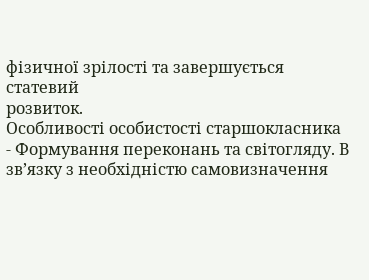фізичної зрілості та завершується статевий
розвиток.
Особливості особистості старшокласника
- Формування переконань та світогляду. В зв’язку з необхідністю самовизначення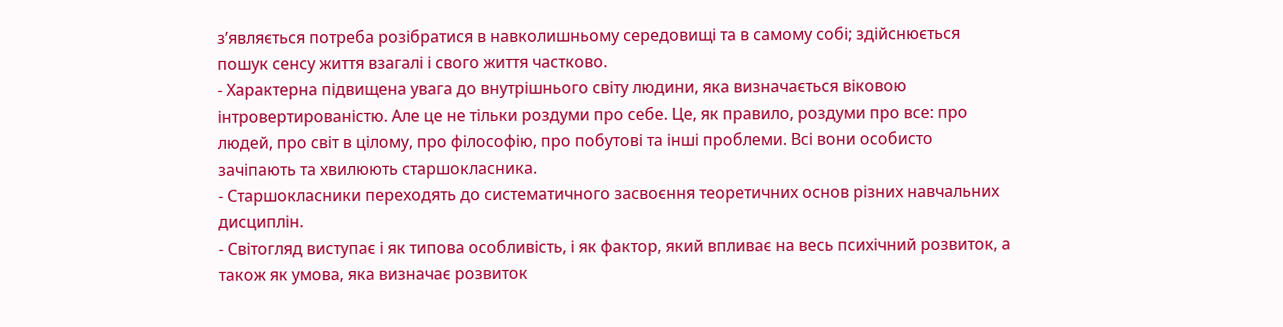з’являється потреба розібратися в навколишньому середовищі та в самому собі; здійснюється пошук сенсу життя взагалі і свого життя частково.
- Характерна підвищена увага до внутрішнього світу людини, яка визначається віковою інтровертированістю. Але це не тільки роздуми про себе. Це, як правило, роздуми про все: про людей, про світ в цілому, про філософію, про побутові та інші проблеми. Всі вони особисто зачіпають та хвилюють старшокласника.
- Старшокласники переходять до систематичного засвоєння теоретичних основ різних навчальних дисциплін.
- Світогляд виступає і як типова особливість‚ і як фактор‚ який впливає на весь психічний розвиток‚ а також як умова‚ яка визначає розвиток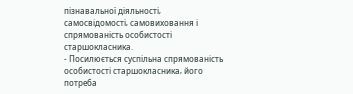пізнавальної діяльності‚ самосвідомості‚ самовиховання і спрямованість особистості старшокласника.
- Посилюється суспільна спрямованість особистості старшокласника‚ його потреба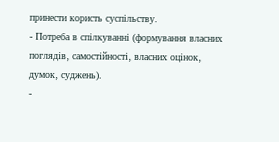принести користь суспільству.
- Потреба в спілкуванні (формування власних поглядів‚ самостійності‚ власних оцінок‚ думок‚ суджень).
-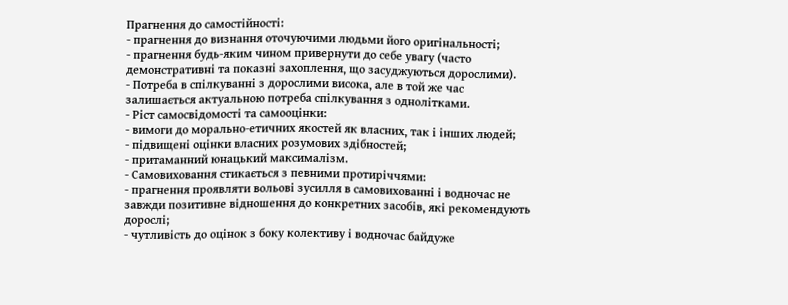Прагнення до самостійності:
- прагнення до визнання оточуючими людьми його оригінальності;
- прагнення будь-яким чином привернути до себе увагу (часто демонстративні та показні захоплення‚ що засуджуються дорослими).
- Потреба в спілкуванні з дорослими висока‚ але в той же час залишається актуальною потреба спілкування з однолітками.
- Ріст самосвідомості та самооцінки:
- вимоги до морально-етичних якостей як власних‚ так і інших людей;
- підвищені оцінки власних розумових здібностей;
- притаманний юнацький максималізм.
- Самовиховання стикається з певними протиріччями:
- прагнення проявляти вольові зусилля в самовихованні і водночас не завжди позитивне відношення до конкретних засобів‚ які рекомендують дорослі;
- чутливість до оцінок з боку колективу і водночас байдуже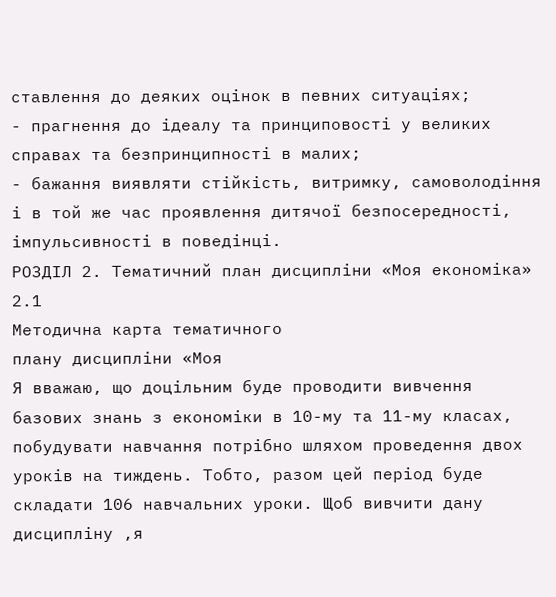ставлення до деяких оцінок в певних ситуаціях;
- прагнення до ідеалу та принциповості у великих справах та безпринципності в малих;
- бажання виявляти стійкість‚ витримку‚ самоволодіння і в той же час проявлення дитячої безпосередності‚ імпульсивності в поведінці.
РОЗДІЛ 2. Тематичний план дисципліни «Моя економіка»
2.1
Методична карта тематичного
плану дисципліни «Моя
Я вважаю, що доцільним буде проводити вивчення базових знань з економіки в 10-му та 11-му класах, побудувати навчання потрібно шляхом проведення двох уроків на тиждень. Тобто, разом цей період буде складати 106 навчальних уроки. Щоб вивчити дану дисципліну ,я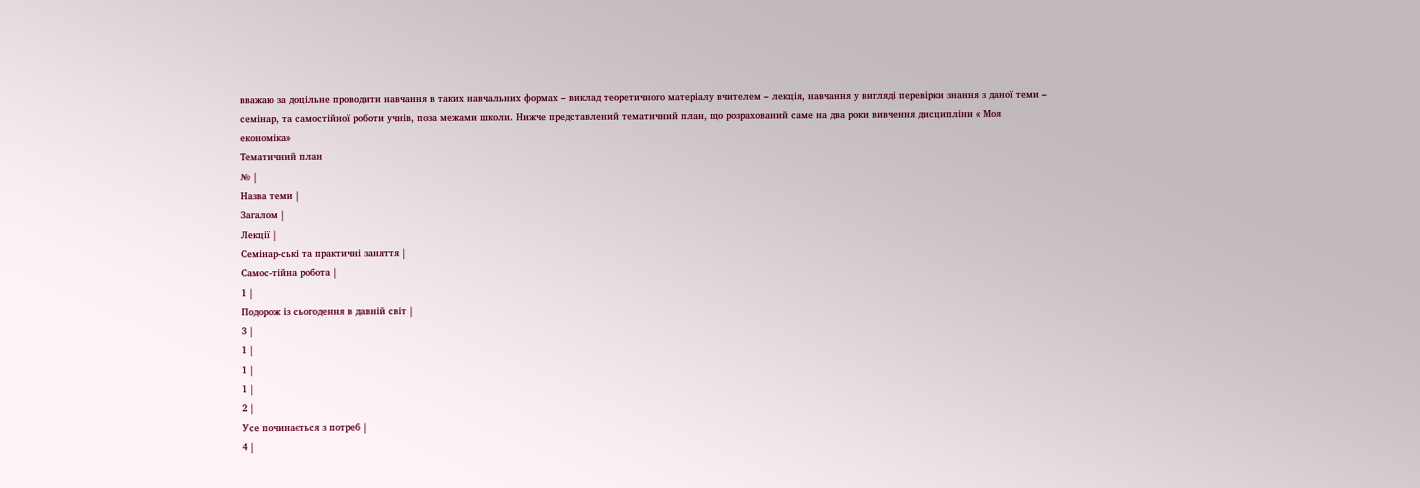вважаю за доцільне проводити навчання в таких навчальних формах – виклад теоретичного матеріалу вчителем – лекція, навчання у вигляді перевірки знання з даної теми – семінар, та самостійної роботи учнів, поза межами школи. Нижче представлений тематичний план, що розрахований саме на два роки вивчення дисципліни « Моя економіка»
Тематичний план
№ |
Назва теми |
Загалом |
Лекції |
Семінар-ські та практичні заняття |
Самос-тійна робота |
1 |
Подорож із сьогодення в давній світ |
3 |
1 |
1 |
1 |
2 |
Усе починається з потреб |
4 |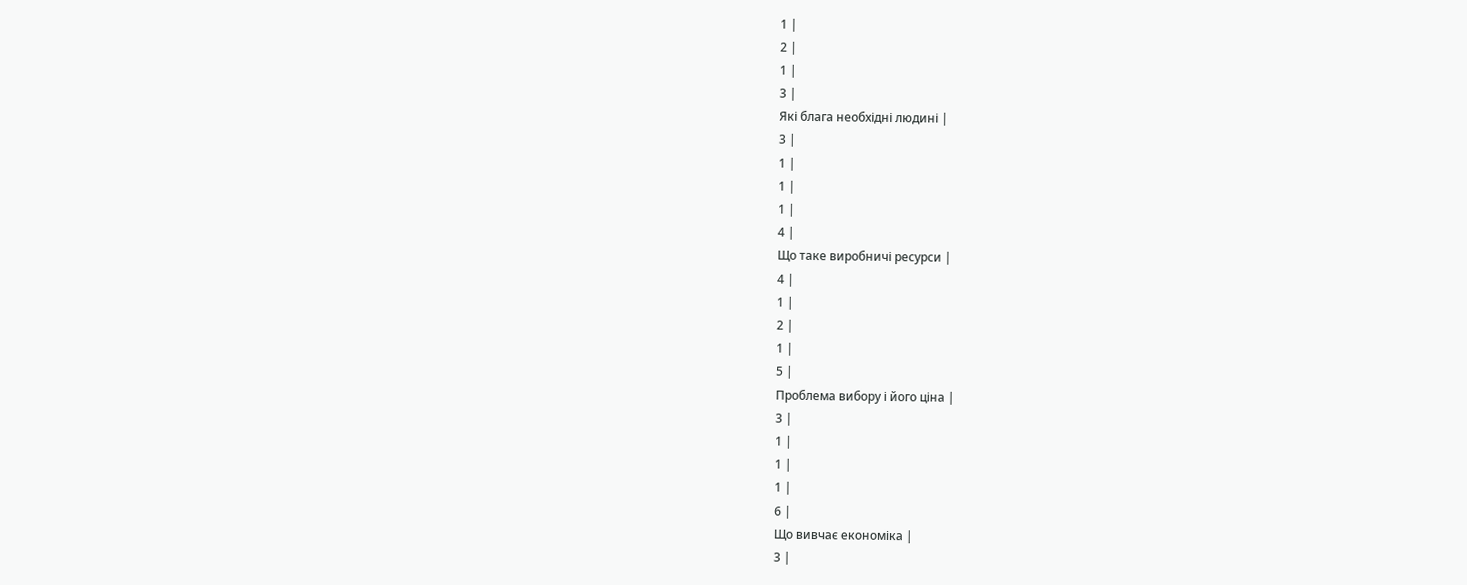1 |
2 |
1 |
3 |
Які блага необхідні людині |
3 |
1 |
1 |
1 |
4 |
Що таке виробничі ресурси |
4 |
1 |
2 |
1 |
5 |
Проблема вибору і його ціна |
3 |
1 |
1 |
1 |
6 |
Що вивчає економіка |
3 |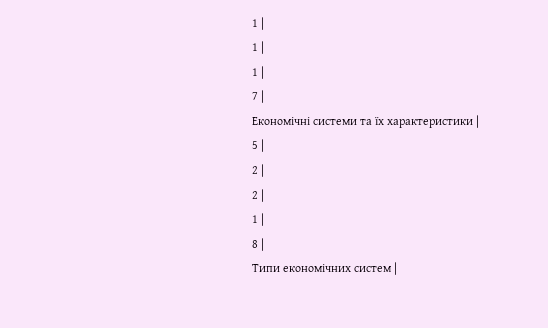1 |
1 |
1 |
7 |
Економічні системи та їх характеристики |
5 |
2 |
2 |
1 |
8 |
Типи економічних систем |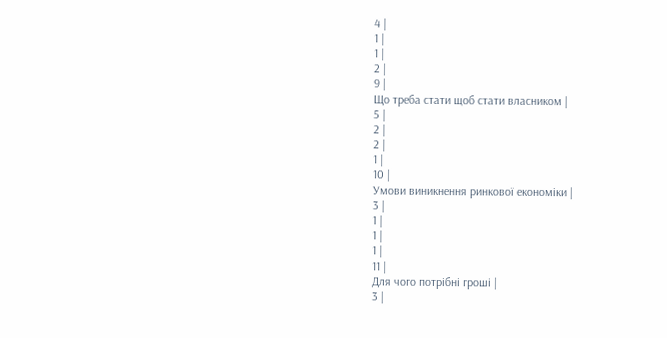4 |
1 |
1 |
2 |
9 |
Що треба стати щоб стати власником |
5 |
2 |
2 |
1 |
10 |
Умови виникнення ринкової економіки |
3 |
1 |
1 |
1 |
11 |
Для чого потрібні гроші |
3 |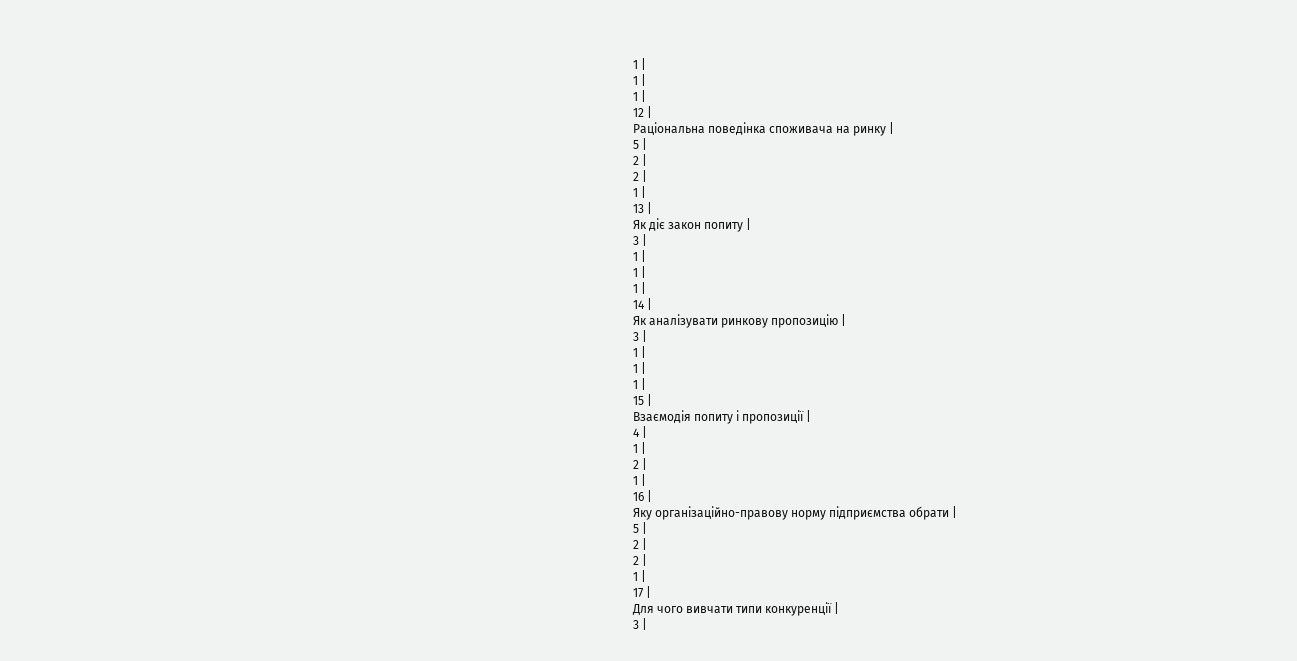1 |
1 |
1 |
12 |
Раціональна поведінка споживача на ринку |
5 |
2 |
2 |
1 |
13 |
Як діє закон попиту |
3 |
1 |
1 |
1 |
14 |
Як аналізувати ринкову пропозицію |
3 |
1 |
1 |
1 |
15 |
Взаємодія попиту і пропозиції |
4 |
1 |
2 |
1 |
16 |
Яку організаційно-правову норму підприємства обрати |
5 |
2 |
2 |
1 |
17 |
Для чого вивчати типи конкуренції |
3 |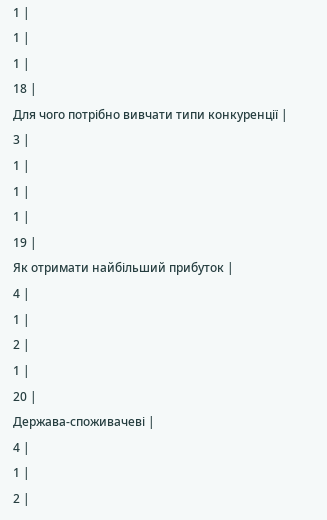1 |
1 |
1 |
18 |
Для чого потрібно вивчати типи конкуренції |
3 |
1 |
1 |
1 |
19 |
Як отримати найбільший прибуток |
4 |
1 |
2 |
1 |
20 |
Держава-споживачеві |
4 |
1 |
2 |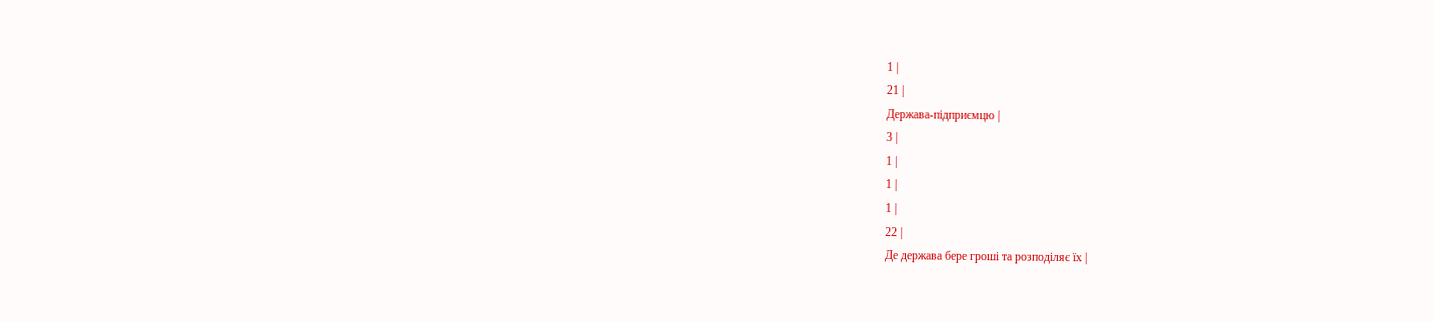1 |
21 |
Держава-підприємцю |
3 |
1 |
1 |
1 |
22 |
Де держава бере гроші та розподіляє їх |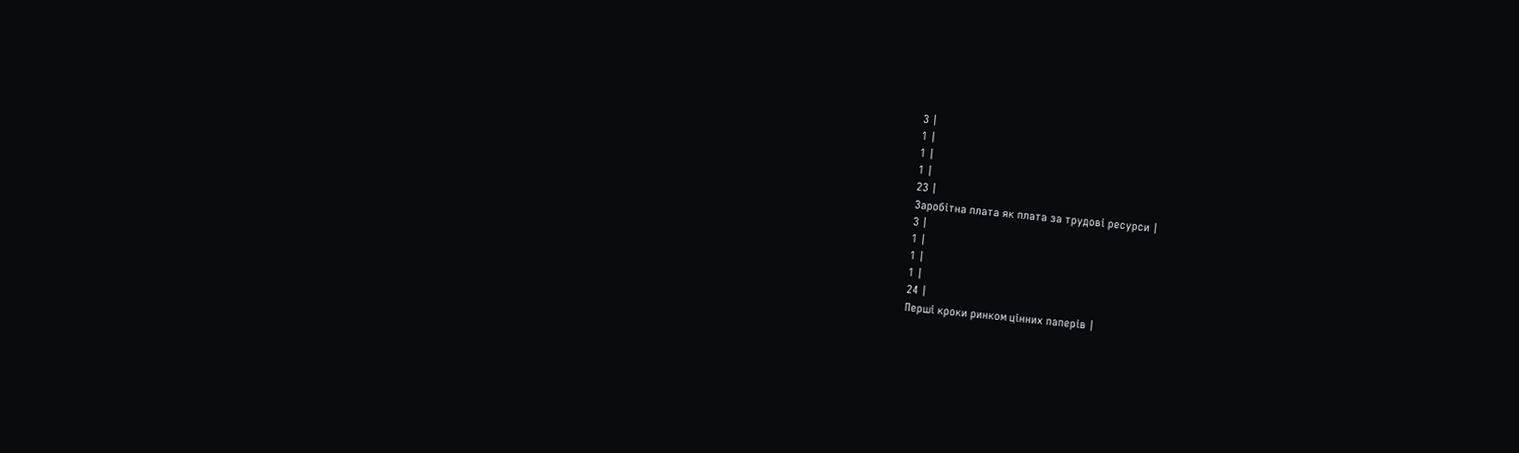3 |
1 |
1 |
1 |
23 |
Заробітна плата як плата за трудові ресурси |
3 |
1 |
1 |
1 |
24 |
Перші кроки ринком цінних паперів |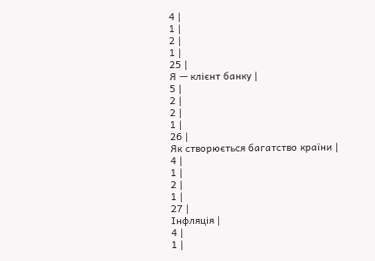4 |
1 |
2 |
1 |
25 |
Я — клієнт банку |
5 |
2 |
2 |
1 |
26 |
Як створюється багатство країни |
4 |
1 |
2 |
1 |
27 |
Інфляція |
4 |
1 |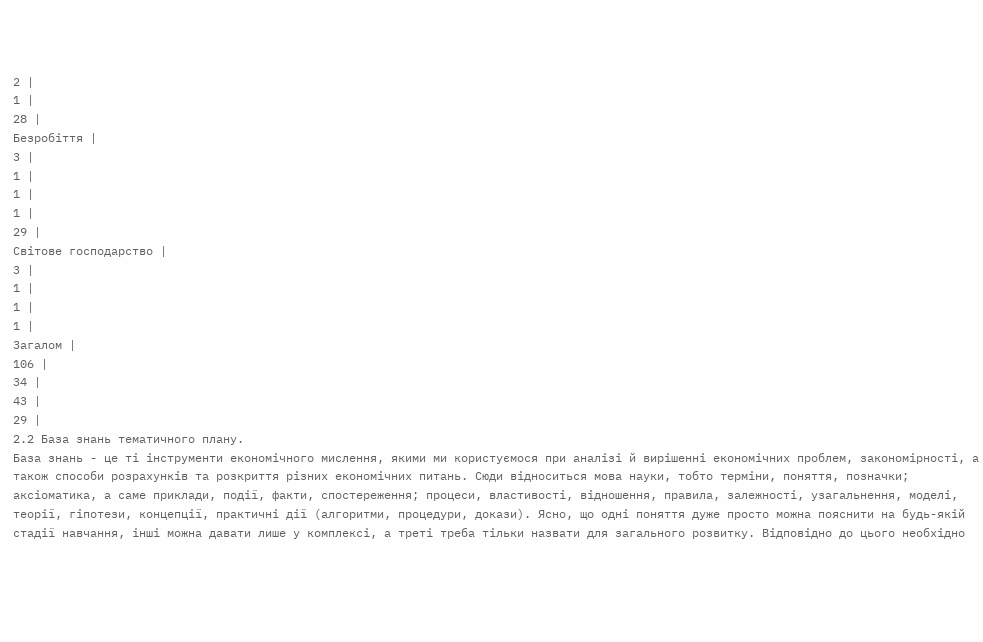2 |
1 |
28 |
Безробіття |
3 |
1 |
1 |
1 |
29 |
Світове господарство |
3 |
1 |
1 |
1 |
Загалом |
106 |
34 |
43 |
29 |
2.2 База знань тематичного плану.
База знань - це ті інструменти економічного мислення, якими ми користуємося при аналізі й вирішенні економічних проблем, закономірності, а також способи розрахунків та розкриття різних економічних питань. Сюди відноситься мова науки, тобто терміни, поняття, позначки; аксіоматика, а саме приклади, події, факти, спостереження; процеси, властивості, відношення, правила, залежності, узагальнення, моделі, теорії, гіпотези, концепції, практичні дії (алгоритми, процедури, докази). Ясно, що одні поняття дуже просто можна пояснити на будь-якій стадії навчання, інші можна давати лише у комплексі, а треті треба тільки назвати для загального розвитку. Відповідно до цього необхідно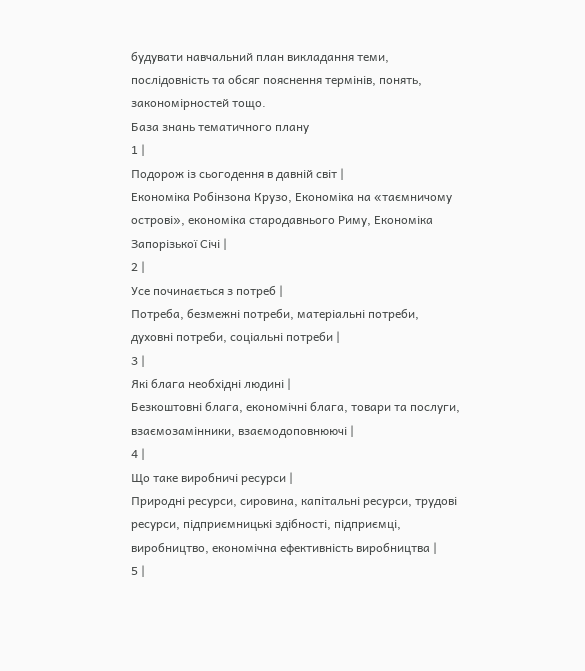будувати навчальний план викладання теми, послідовність та обсяг пояснення термінів, понять, закономірностей тощо.
База знань тематичного плану
1 |
Подорож із сьогодення в давній світ |
Економіка Робінзона Крузо, Економіка на «таємничому острові», економіка стародавнього Риму, Економіка Запорізької Січі |
2 |
Усе починається з потреб |
Потреба, безмежні потреби, матеріальні потреби, духовні потреби, соціальні потреби |
3 |
Які блага необхідні людині |
Безкоштовні блага, економічні блага, товари та послуги, взаємозамінники, взаємодоповнюючі |
4 |
Що таке виробничі ресурси |
Природні ресурси, сировина, капітальні ресурси, трудові ресурси, підприємницькі здібності, підприємці, виробництво, економічна ефективність виробництва |
5 |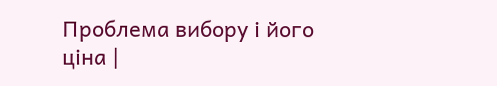Проблема вибору і його ціна |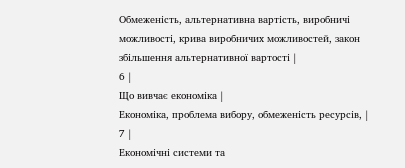Обмеженість, альтернативна вартість, виробничі можливості, крива виробничих можливостей, закон збільшення альтернативної вартості |
6 |
Що вивчає економіка |
Економіка, проблема вибору, обмеженість ресурсів, |
7 |
Економічні системи та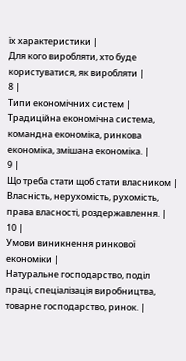їх характеристики |
Для кого виробляти, хто буде користуватися, як виробляти |
8 |
Типи економічних систем |
Традиційна економічна система, командна економіка, ринкова економіка, змішана економіка. |
9 |
Що треба стати щоб стати власником |
Власність, нерухомість, рухомість, права власності, роздержавлення. |
10 |
Умови виникнення ринкової економіки |
Натуральне господарство, поділ праці, спеціалізація виробництва, товарне господарство, ринок. |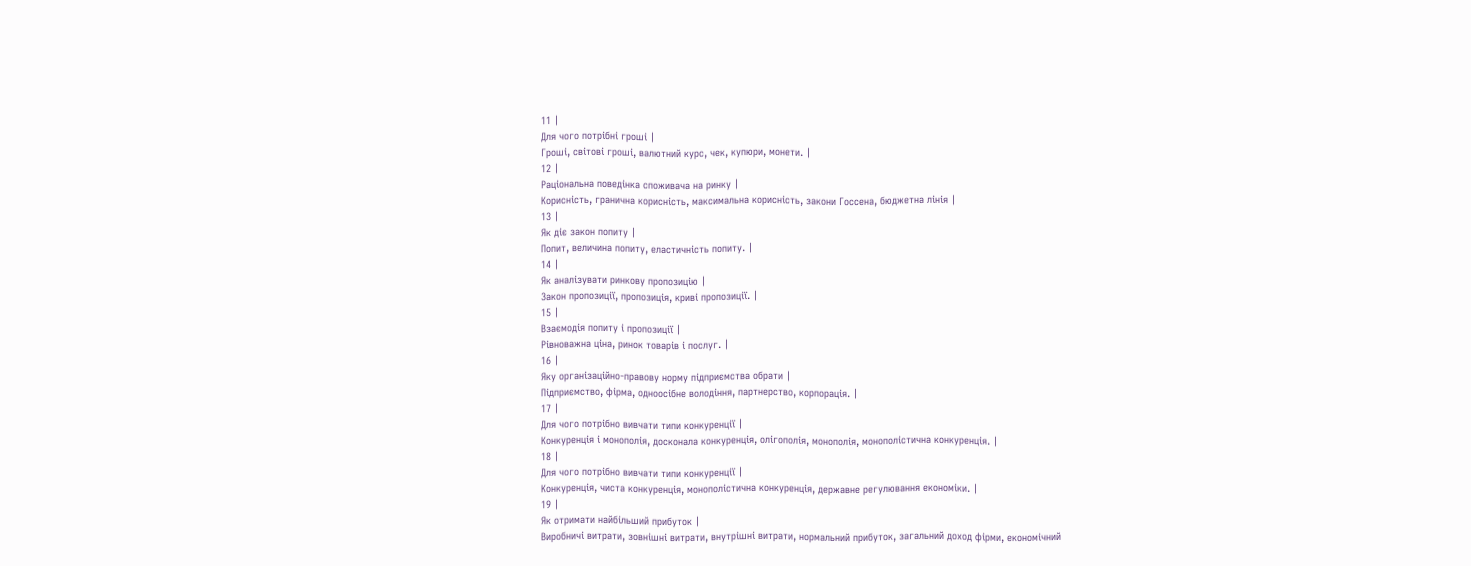11 |
Для чого потрібні гроші |
Гроші, світові гроші, валютний курс, чек, купюри, монети. |
12 |
Раціональна поведінка споживача на ринку |
Корисність, гранична корисність, максимальна корисність, закони Госсена, бюджетна лінія |
13 |
Як діє закон попиту |
Попит, величина попиту, еластичність попиту. |
14 |
Як аналізувати ринкову пропозицію |
Закон пропозиції, пропозиція, криві пропозиції. |
15 |
Взаємодія попиту і пропозиції |
Рівноважна ціна, ринок товарів і послуг. |
16 |
Яку організаційно-правову норму підприємства обрати |
Підприємство, фірма, одноосібне володіння, партнерство, корпорація. |
17 |
Для чого потрібно вивчати типи конкуренції |
Конкуренція і монополія, досконала конкуренція, олігополія, монополія, монополістична конкуренція. |
18 |
Для чого потрібно вивчати типи конкуренції |
Конкуренція, чиста конкуренція, монополістична конкуренція, державне регулювання економіки. |
19 |
Як отримати найбільший прибуток |
Виробничі витрати, зовнішні витрати, внутрішні витрати, нормальний прибуток, загальний доход фірми, економічний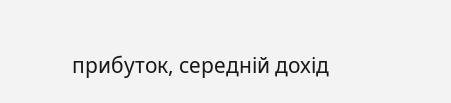прибуток, середній дохід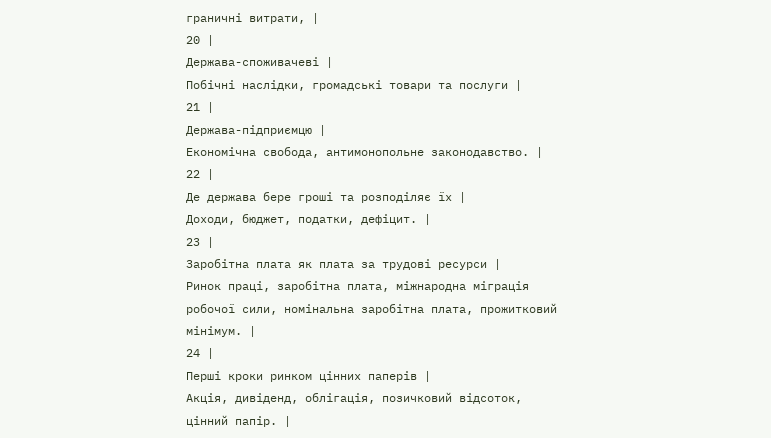граничні витрати, |
20 |
Держава-споживачеві |
Побічні наслідки, громадські товари та послуги |
21 |
Держава-підприємцю |
Економічна свобода, антимонопольне законодавство. |
22 |
Де держава бере гроші та розподіляє їх |
Доходи, бюджет, податки, дефіцит. |
23 |
Заробітна плата як плата за трудові ресурси |
Ринок праці, заробітна плата, міжнародна міграція робочої сили, номінальна заробітна плата, прожитковий мінімум. |
24 |
Перші кроки ринком цінних паперів |
Акція, дивіденд, облігація, позичковий відсоток, цінний папір. |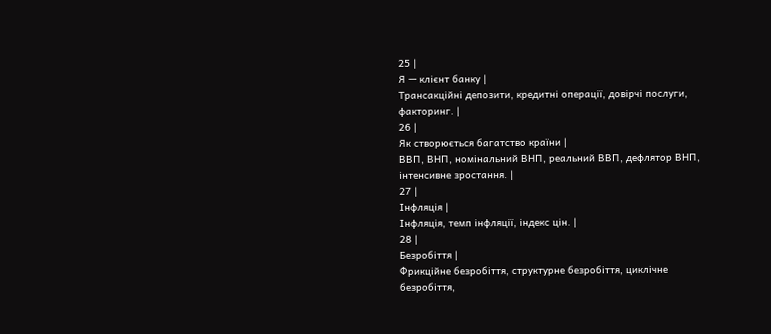25 |
Я — клієнт банку |
Трансакційні депозити, кредитні операції, довірчі послуги, факторинг. |
26 |
Як створюється багатство країни |
ВВП, ВНП, номінальний ВНП, реальний ВВП, дефлятор ВНП, інтенсивне зростання. |
27 |
Інфляція |
Інфляція, темп інфляції, індекс цін. |
28 |
Безробіття |
Фрикційне безробіття, структурне безробіття, циклічне безробіття,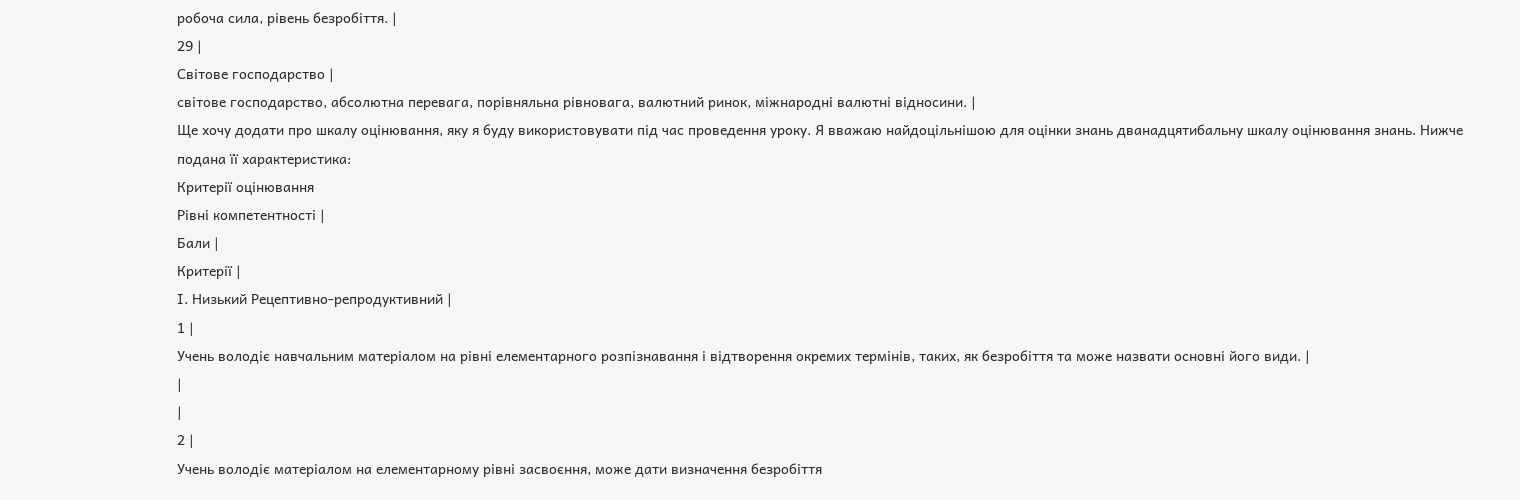робоча сила, рівень безробіття. |
29 |
Світове господарство |
світове господарство, абсолютна перевага, порівняльна рівновага, валютний ринок, міжнародні валютні відносини. |
Ще хочу додати про шкалу оцінювання, яку я буду використовувати під час проведення уроку. Я вважаю найдоцільнішою для оцінки знань дванадцятибальну шкалу оцінювання знань. Нижче подана її характеристика:
Критерії оцінювання
Рівні компетентності |
Бали |
Критерії |
І. Низький Рецептивно-репродуктивний |
1 |
Учень володіє навчальним матеріалом на рівні елементарного розпізнавання і відтворення окремих термінів, таких, як безробіття та може назвати основні його види. |
|
|
2 |
Учень володіє матеріалом на елементарному рівні засвоєння, може дати визначення безробіття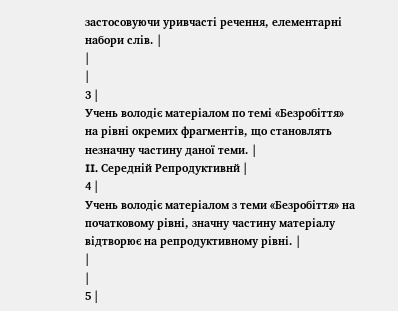застосовуючи уривчасті речення, елементарні набори слів. |
|
|
3 |
Учень володіє матеріалом по темі «Безробіття» на рівні окремих фрагментів, що становлять незначну частину даної теми. |
II. Середній Репродуктивнй |
4 |
Учень володіє матеріалом з теми «Безробіття» на початковому рівні, значну частину матеріалу відтворює на репродуктивному рівні. |
|
|
5 |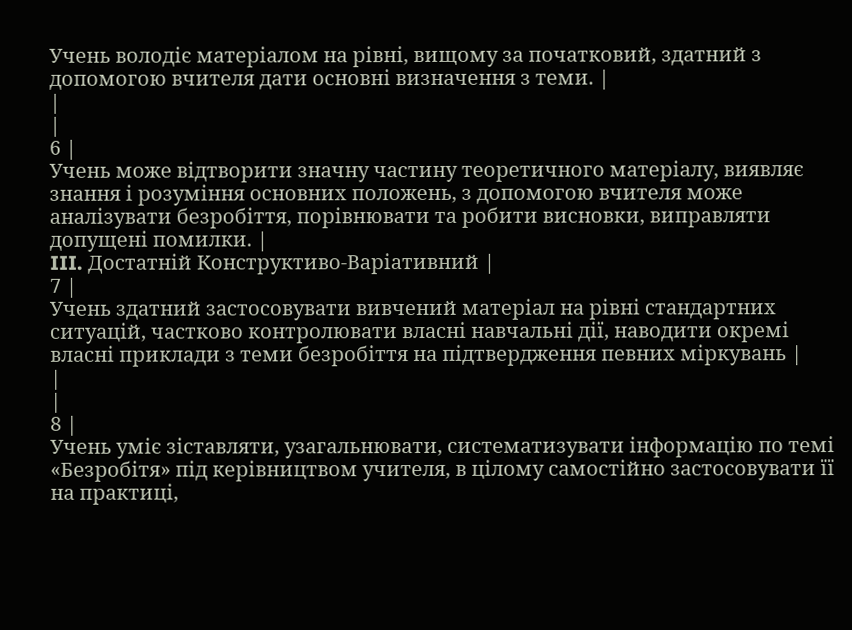Учень володіє матеріалом на рівні, вищому за початковий, здатний з допомогою вчителя дати основні визначення з теми. |
|
|
6 |
Учень може відтворити значну частину теоретичного матеріалу, виявляє знання і розуміння основних положень, з допомогою вчителя може аналізувати безробіття, порівнювати та робити висновки, виправляти допущені помилки. |
III. Достатній Конструктиво-Варіативний |
7 |
Учень здатний застосовувати вивчений матеріал на рівні стандартних ситуацій, частково контролювати власні навчальні дії, наводити окремі власні приклади з теми безробіття на підтвердження певних міркувань |
|
|
8 |
Учень уміє зіставляти, узагальнювати, систематизувати інформацію по темі «Безробітя» під керівництвом учителя, в цілому самостійно застосовувати її на практиці,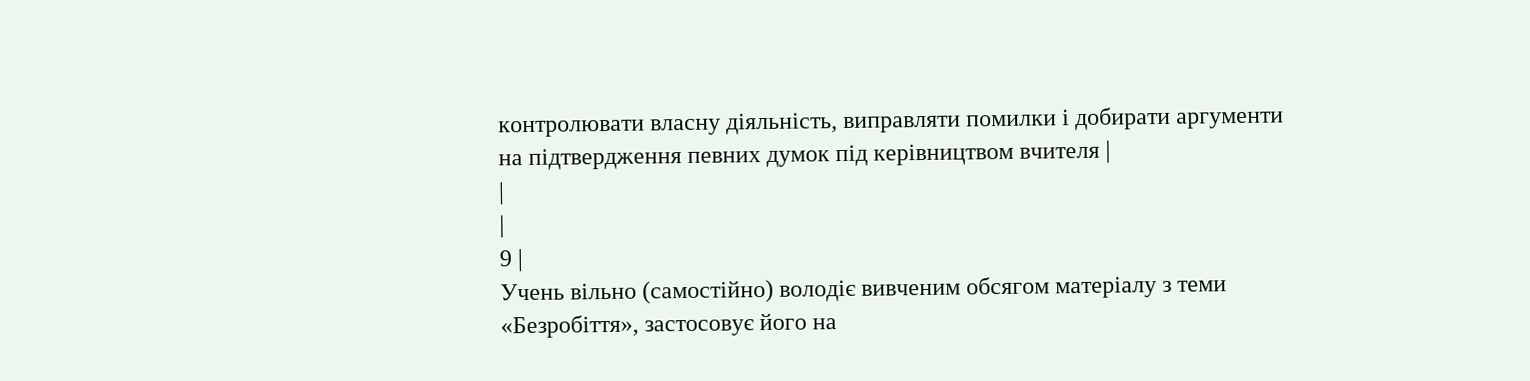контролювати власну діяльність, виправляти помилки і добирати аргументи на підтвердження певних думок під керівництвом вчителя |
|
|
9 |
Учень вільно (самостійно) володіє вивченим обсягом матеріалу з теми «Безробіття», застосовує його на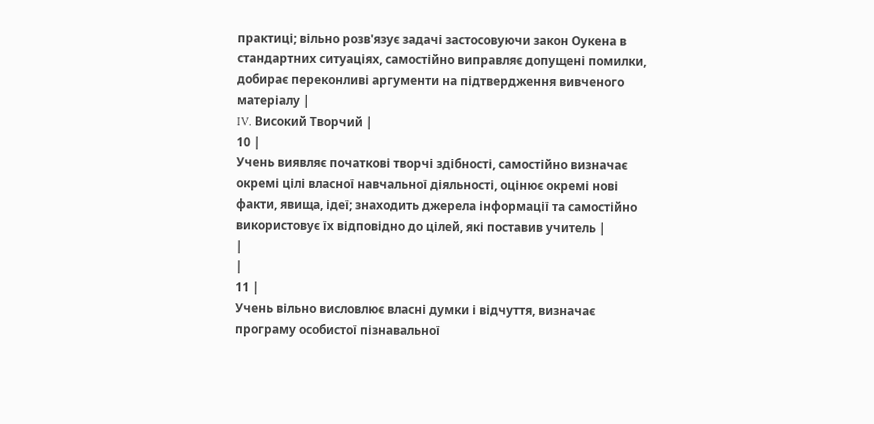практиці; вільно розв'язує задачі застосовуючи закон Оукена в стандартних ситуаціях, самостійно виправляє допущені помилки, добирає переконливі аргументи на підтвердження вивченого матеріалу |
IV. Високий Творчий |
10 |
Учень виявляє початкові творчі здібності, самостійно визначає окремі цілі власної навчальної діяльності, оцінює окремі нові факти, явища, ідеї; знаходить джерела інформації та самостійно використовує їх відповідно до цілей, які поставив учитель |
|
|
11 |
Учень вільно висловлює власні думки і відчуття, визначає програму особистої пізнавальної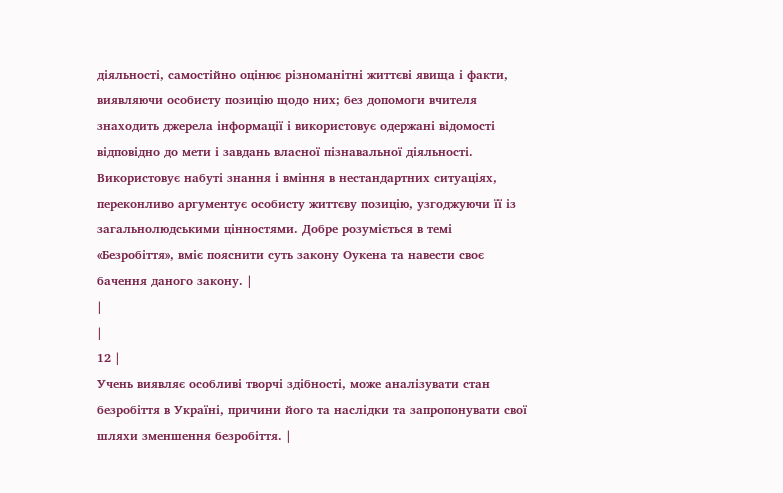діяльності, самостійно оцінює різноманітні життєві явища і факти, виявляючи особисту позицію щодо них; без допомоги вчителя знаходить джерела інформації і використовує одержані відомості відповідно до мети і завдань власної пізнавальної діяльності. Використовує набуті знання і вміння в нестандартних ситуаціях, переконливо аргументує особисту життєву позицію, узгоджуючи її із загальнолюдськими цінностями. Добре розуміється в темі «Безробіття», вміє пояснити суть закону Оукена та навести своє бачення даного закону. |
|
|
12 |
Учень виявляє особливі творчі здібності, може аналізувати стан безробіття в Україні, причини його та наслідки та запропонувати свої шляхи зменшення безробіття. |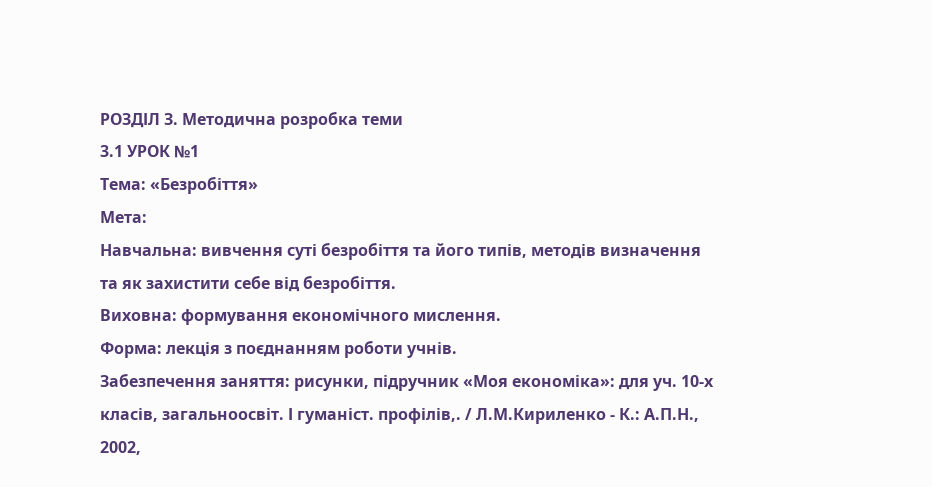РОЗДІЛ З. Методична розробка теми
3.1 УРОК №1
Тема: «Безробіття»
Мета:
Навчальна: вивчення суті безробіття та його типів, методів визначення та як захистити себе від безробіття.
Виховна: формування економічного мислення.
Форма: лекція з поєднанням роботи учнів.
Забезпечення заняття: рисунки, підручник «Моя економіка»: для уч. 10-х класів, загальноосвіт. І гуманіст. профілів,. / Л.М.Кириленко - К.: А.П.Н., 2002,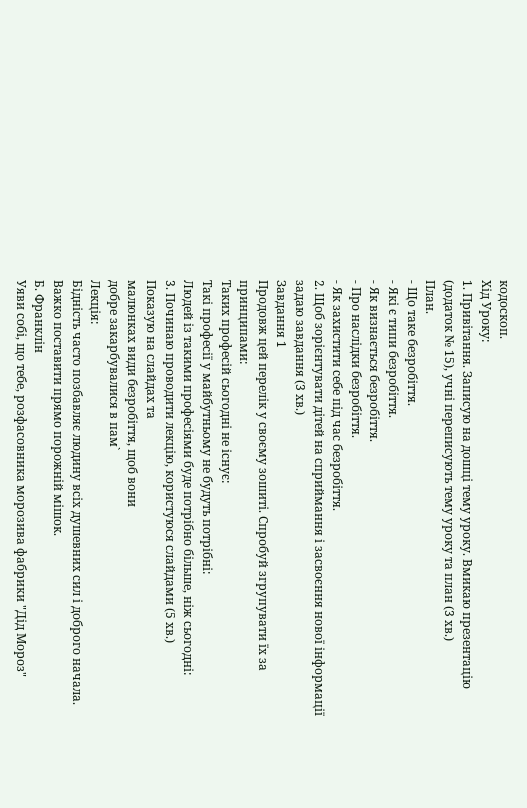кодоскоп.
Хід Уроку:
1. Привітання. Записую на дошці тему уроку. Вмикаю презентацію (додаток № 15), учні переписують тему уроку та план (3 хв.)
План.
- Що таке безробіття.
- Які є типи безробіття.
- Як визнається безробіття.
- Про наслідки безробіття.
- Як захистити себе під час безробіття.
2. Щоб зорієнтувати дітей на сприймання і засвоєння нової інформації задаю завдання (3 хв.)
Завдання 1
Продовж цей перелік у своєму зошиті. Спробуй згрупувати їх за принципами:
Таких професій сьогодні не існує:
Такі професії у майбутньому не будуть потрібні:
Людей із такими професіями буде потрібно більше, ніж сьогодні:
3. Починаю проводити лекцію, користуюся слайдами (5 хв.)
Показую на слайдах та
малюнках види безробіття, щоб вони
добре закарбувалися в пам`
Лекція:
Бідність часто позбавляє людину всіх душевних сил і доброго начала.
Важко поставити прямо порожній мішок.
Б. Франклін
Уяви собі, що тебе, розфасовника морозива фабрики "Дід Мороз"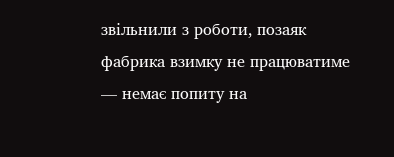звільнили з роботи, позаяк фабрика взимку не працюватиме — немає попиту на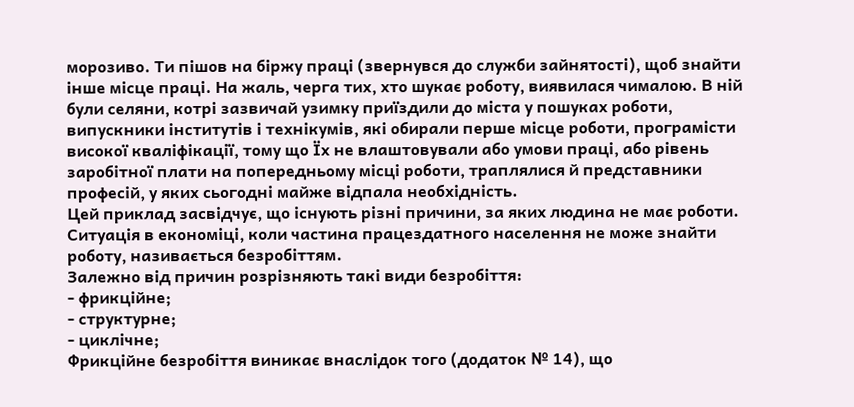морозиво. Ти пішов на біржу праці (звернувся до служби зайнятості), щоб знайти інше місце праці. На жаль, черга тих, хто шукає роботу, виявилася чималою. В ній були селяни, котрі зазвичай узимку приїздили до міста у пошуках роботи, випускники інститутів і технікумів, які обирали перше місце роботи, програмісти високої кваліфікації, тому що Їх не влаштовували або умови праці, або рівень заробітної плати на попередньому місці роботи, траплялися й представники професій, у яких сьогодні майже відпала необхідність.
Цей приклад засвідчує, що існують різні причини, за яких людина не має роботи. Ситуація в економіці, коли частина працездатного населення не може знайти роботу, називається безробіттям.
Залежно від причин розрізняють такі види безробіття:
- фрикційне;
- структурне;
- циклічне;
Фрикційне безробіття виникає внаслідок того (додаток № 14), що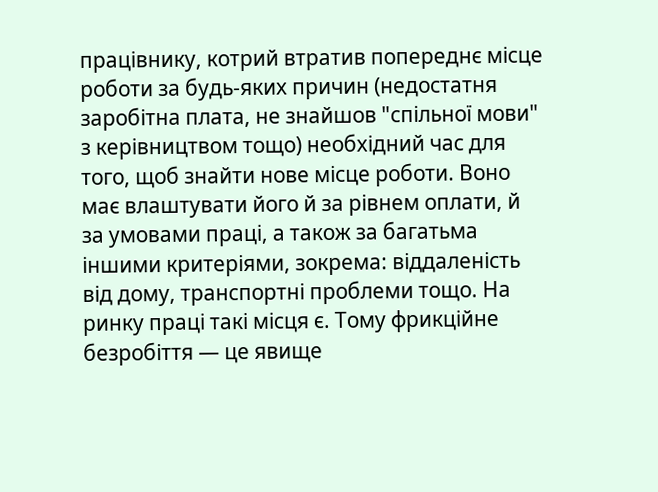працівнику, котрий втратив попереднє місце роботи за будь-яких причин (недостатня заробітна плата, не знайшов "спільної мови" з керівництвом тощо) необхідний час для того, щоб знайти нове місце роботи. Воно має влаштувати його й за рівнем оплати, й за умовами праці, а також за багатьма іншими критеріями, зокрема: віддаленість від дому, транспортні проблеми тощо. На ринку праці такі місця є. Тому фрикційне безробіття — це явище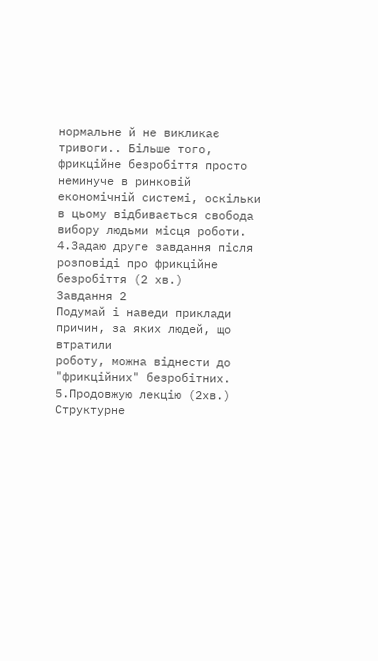нормальне й не викликає тривоги.. Більше того, фрикційне безробіття просто неминуче в ринковій економічній системі, оскільки в цьому відбивається свобода вибору людьми місця роботи.
4.Задаю друге завдання після розповіді про фрикційне безробіття (2 хв.)
Завдання 2
Подумай і наведи приклади причин, за яких людей, що втратили
роботу, можна віднести до "фрикційних" безробітних.
5.Продовжую лекцію (2хв.)
Структурне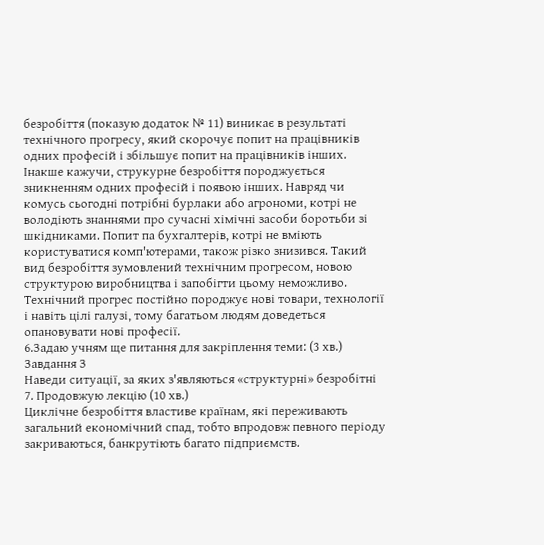безробіття (показую додаток № 11) виникає в результаті технічного прогресу, який скорочує попит на працівників одних професій і збільшує попит на працівників інших. Інакше кажучи, струкурне безробіття породжується зникненням одних професій і появою інших. Навряд чи комусь сьогодні потрібні бурлаки або агрономи, котрі не володіють знаннями про сучасні хімічні засоби боротьби зі шкідниками. Попит па бухгалтерів, котрі не вміють користуватися комп'ютерами, також різко знизився. Такий вид безробіття зумовлений технічним прогресом, новою структурою виробництва і запобігти цьому неможливо. Технічний прогрес постійно породжує нові товари, технології і навіть цілі галузі, тому багатьом людям доведеться опановувати нові професії.
6.Задаю учням ще питання для закріплення теми: (3 хв.)
Завдання З
Наведи ситуації, за яких з'являються «структурні» безробітні
7. Продовжую лекцію (10 хв.)
Циклічне безробіття властиве країнам, які переживають загальний економічний спад, тобто впродовж певного періоду закриваються, банкрутіють багато підприємств.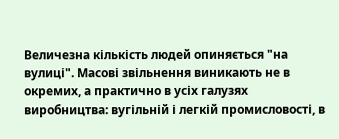Величезна кількість людей опиняється "на вулиці". Масові звільнення виникають не в окремих, а практично в усіх галузях виробництва: вугільній і легкій промисловості, в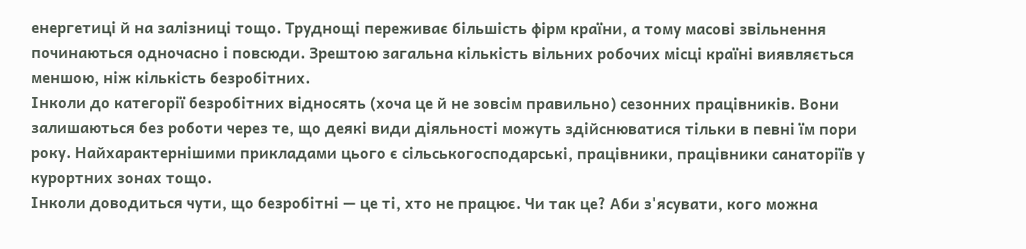енергетиці й на залізниці тощо. Труднощі переживає більшість фірм країни, а тому масові звільнення починаються одночасно і повсюди. Зрештою загальна кількість вільних робочих місці країні виявляється меншою, ніж кількість безробітних.
Інколи до категорії безробітних відносять (хоча це й не зовсім правильно) сезонних працівників. Вони залишаються без роботи через те, що деякі види діяльності можуть здійснюватися тільки в певні їм пори року. Найхарактернішими прикладами цього є сільськогосподарські, працівники, працівники санаторіїв у курортних зонах тощо.
Інколи доводиться чути, що безробітні — це ті, хто не працює. Чи так це? Аби з'ясувати, кого можна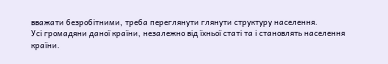вважати безробітними, треба переглянути глянути структуру населення.
Усі громадяни даної країни, незалежно від їхньої статі та і становлять населення країни.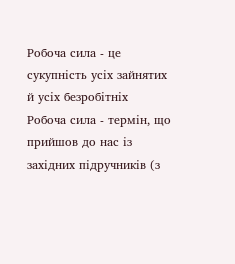Робоча сила - це сукупність усіх зайнятих й усіх безробітніх
Робоча сила - термін, що прийшов до нас із західних підручників (з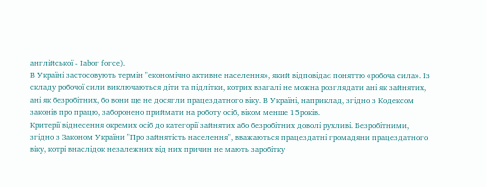англійської - Іаbог fогсе).
В Україні застосовують термін "економічно активне населення», який відповідає поняттю «робоча сила». Із складу робочої сили виключаються діти та підлітки, котрих взагалі не можна розглядати ані як зайнятих, ані як безробітних, бо вони ще не досягли працездатного віку. В Україні, наприклад, згідно з Кодексом законів про працю, заборонено приймати на роботу осіб, віком менше 15років.
Критерії віднесення окремих осіб до категорії зайнятих або безробітних доволі рухливі. Безробітними, згідно з Законом України "Про зайнятість населення", вважаються працездатні громадяни працездатного віку, котрі внаслідок незалежних від них причин не мають заробітку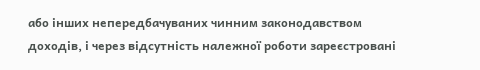або інших непередбачуваних чинним законодавством доходів, і через відсутність належної роботи зареєстровані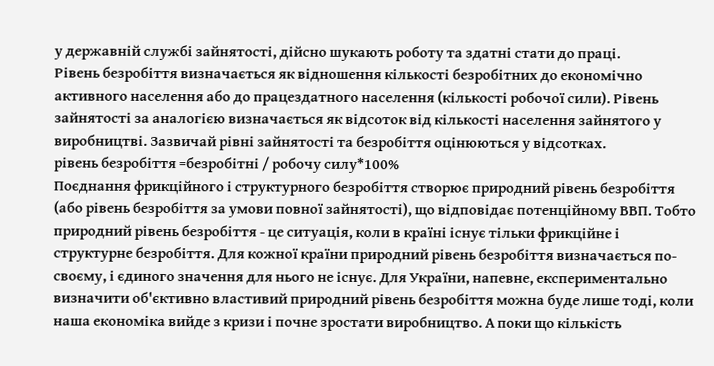у державній службі зайнятості, дійсно шукають роботу та здатні стати до праці.
Рівень безробіття визначається як відношення кількості безробітних до економічно активного населення або до працездатного населення (кількості робочої сили). Рівень зайнятості за аналогією визначається як відсоток від кількості населення зайнятого у виробництві. Зазвичай рівні зайнятості та безробіття оцінюються у відсотках.
рівень безробіття =безробітні / робочу силу*100%
Поєднання фрикційного і структурного безробіття створює природний рівень безробіття (або рівень безробіття за умови повної зайнятості), що відповідає потенційному ВВП. Тобто природний рівень безробіття - це ситуація, коли в країні існує тільки фрикційне і структурне безробіття. Для кожної країни природний рівень безробіття визначається по-своєму, і єдиного значення для нього не існує. Для України, напевне, експериментально визначити об'єктивно властивий природний рівень безробіття можна буде лише тоді, коли наша економіка вийде з кризи і почне зростати виробництво. А поки що кількість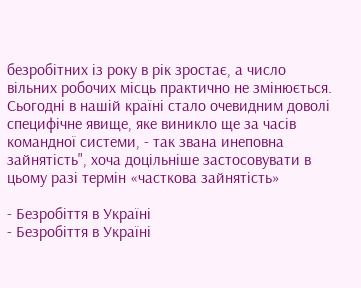безробітних із року в рік зростає, а число вільних робочих місць практично не змінюється.
Сьогодні в нашій країні стало очевидним доволі специфічне явище, яке виникло ще за часів командної системи, - так звана инеповна зайнятість", хоча доцільніше застосовувати в цьому разі термін «часткова зайнятість»

- Безробіття в Україні
- Безробіття в Україні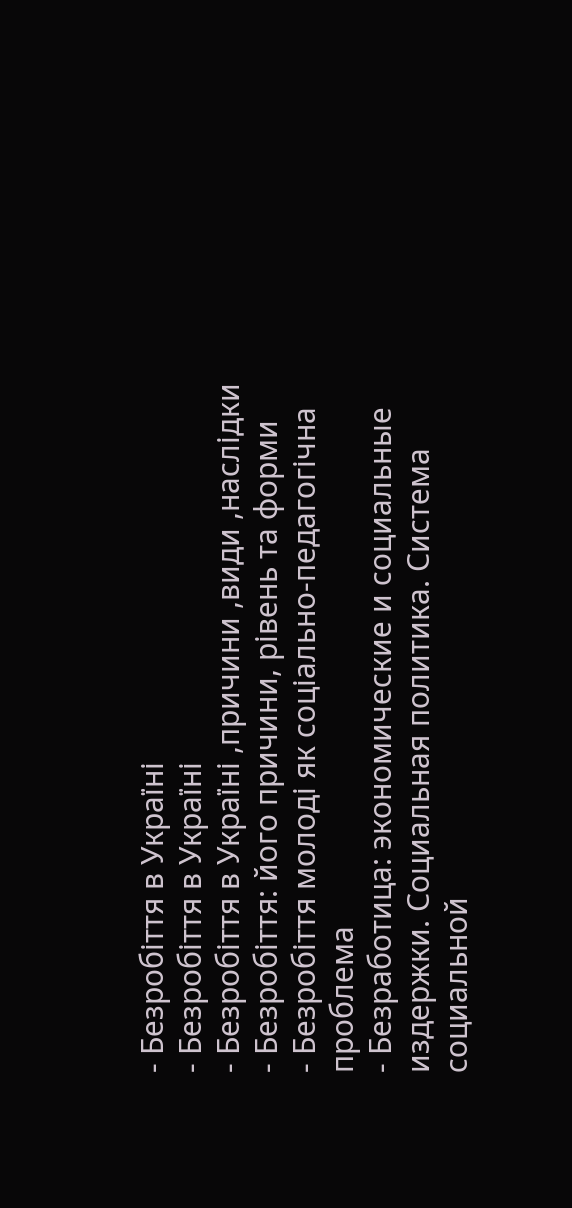- Безробіття в Україні
- Безробіття в Україні
- Безробіття в Україні ,причини ,види ,наслідки
- Безробіття: його причини, рівень та форми
- Безробіття молоді як соціально-педагогічна проблема
- Безработица: экономические и социальные издержки. Социальная политика. Система социальной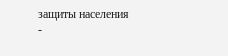защиты населения
-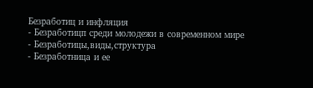Безработиц и инфляция
- Безработицп среди молодежи в современном мире
- Безработицы,виды,структура
- Безработница и ее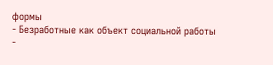формы
- Безработные как объект социальной работы
-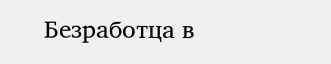Безработца в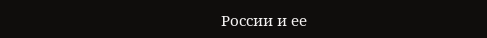России и ее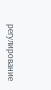регулирование